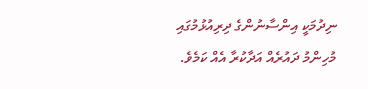ނިދުމަކީ އިންސާނުންގެ ދިރިއުޅުމުގައި މުހިންމު ދައުރެއް އަދާކުރާ އެއް ކަމެވެ.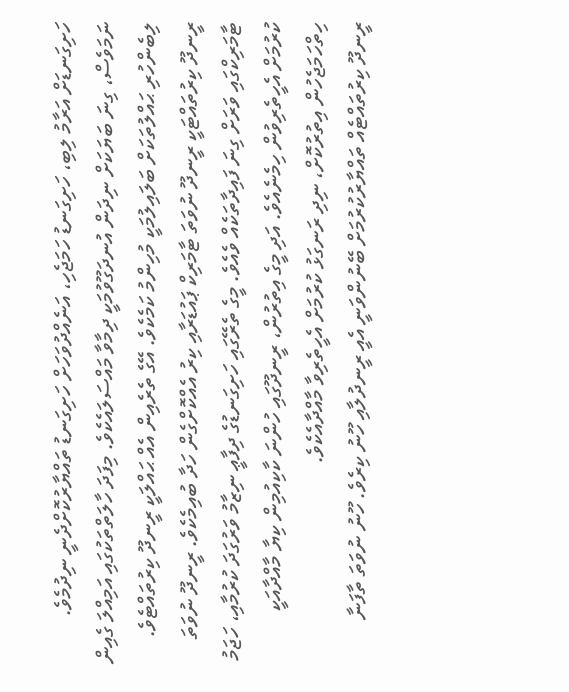ހަށިގަނޑަށް އަރާމު ލިބި، ހަށިގަނޑު ހަމަޖެހި، އަނެއްދުވަހަށް ހަށިގަނޑު ތައްޔާރުކޮށްދެނީ ނިދުމެވެ. ނަމަވެސް، ގިނަ ބަޔަކަށް ނިދަން އުނދަގޫވުމަކީ ދިމާވާ މައްސަލައެކެވެ. މިފަދަ ހާލަތްތަކުގައި އަމިއްލަ ގެއިން ލިބެންހުރި ޙައްލުތަކަށް ބަލައިލުމަކީ މުހިންމު ކަމެކެވެ. އޭގެ ތެރެއިން އެއް ޙައްލަކީ ރީނދޫ ކިރުތައްޓެވެ.
ރީނދޫ ކިރުތައްޓަކީ ރީނދޫ ނުވަތަ ޓާމަރިކް ޕައުޑަރާއި ކިރު އެއްކޮށްގެން ހަދާ ބުއިމެކެވެ. ރީނދޫ ނުވަތަ ޓާމަރިކްގައި ވަރަށް ގިނަ ފައިދާތަކެއް ވެއެވެ. މީގެ ތެރޭގައި ހަށިގަނޑުގެ ދިފާޢީ ނިޒާމު ވަރުގަދަ ކުރުމާއި، ހަޖަމު ކުރުމަށް އެހީތެރިވުން ހިމެނެއެވެ. އަދި މީގެ އިތުރުން، ރީނދޫގައި ހުންނަ ކާކިއުމިން ކިޔާ މާއްދާއަކީ ހިތްހަމަޖެހުން އިތުރުކޮށް، ނިދި ރަނގަޅު ކުރުމަށް އެހީތެރިވާ މާއްދާއެކެވެ.
ރީނދޫ ކިރުތައްޓެއް ތައްޔާރުކުރުމަށް ބޭނުންވަނީ އެއީ ރީނދުލާއި ހޫނު ކިރެވެ. ހޫނު ނުވަތަ ތާފަނާ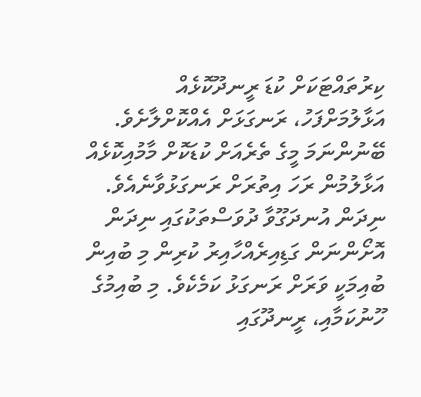ކިރުތައްޓަކަށް ކުޑަ ރީނދޫކޮޅެއް އަޅާލުމަށްފަހު، ރަނގަޅަށް އެއްކޮށްލާށެވެ. ބޭނުންނަމަ މީގެ ތެރެއަށް ކުޑަކޮށް މާމުއިކޮޅެއް އަޅާލުމުން ރަހަ އިތުރަށް ރަނގަޅުވާނެއެވެ.
ނިދަން އުނދަގޫވާ ދުވަސްތަކުގައި ނިދަން އޮށޯންނަން ގަޑިއިރެއްހާއިރު ކުރިން މި ބުއިން ބުއިމަކީ ވަރަށް ރަނގަޅު ކަމެކެވެ. މި ބުއިމުގެ ހޫނުކަމާއި، ރީނދޫގައި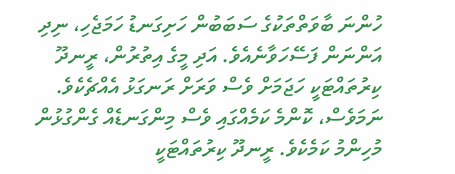ހުންނަ ބާވަތްތަކުގެ ސަބަބުން ހަށިގަނޑު ހަމަޖެހި، ނިދި އަންނަން ފަސޭހަވާނެއެވެ. އަދި މީގެ އިތުރުން، ރީނދޫ ކިރުތައްޓަކީ ހަޖަމަށް ވެސް ވަރަށް ރަނގަޅު އެއްޗެކެވެ.
ނަމަވެސް، ކޮންމެ ކަމެއްގައި ވެސް މިންގަނޑެއް ގެންގުޅުން މުހިންމު ކަމެކެވެ. ރީނދޫ ކިރުތައްޓަކީ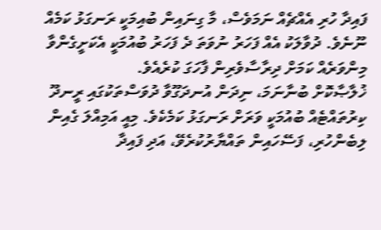ފައިދާ ހުރި އެއްޗެއް ނަމަވެސް، މާ ގިނައިން ބުއިމަކީ ރަނގަޅު ކަމެއް ނޫނެވެ. ދުވާލަކު އެއް ފަހަރު ނުވަތަ ދެ ފަހަރު ބުއުމަކީ އެކަށީގެންވާ މިންވަރެއް ކަމަށް ދިރާސާވެރިން ފާހަގަ ކުރެއެވެ.
ޚުލާޞާކޮށް ބުނާނަމަ، ނިދަން އުނދަގޫވާ ދުވަސްތަކުގައި ރީނދޫ ކިރުތައްޓެއް ބުއުމަކީ ވަރަށް ރަނގަޅު ކަމެކެވެ. މިއީ އަމިއްލަ ގެއިން ލިބެންހުރި، ފަސޭހައިން ތައްޔާރުކުރެވޭ، އަދި ފައިދާ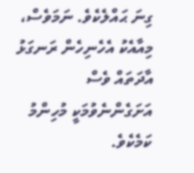ގިނަ ޙައްލެކެވެ. ނަމަވެސް، މިއާއެކު އެހެނިހެން ރަނގަޅު އާދަތައް ވެސް އަށަގެންނެވުމަކީ މުހިންމު ކަމެކެވެ.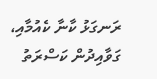ރަނގަޅު ކާނާ ކެއުމާއި، ގަވާއިދުން ކަސްރަތު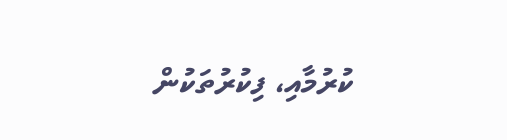ކުރުމާއި، ފިކުރުތަކުން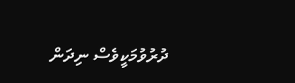ދުރުވުމަކީވެސް ނިދަން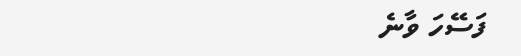ފަސޭހަ ވާނެ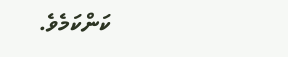ކަންކަމެވެ.